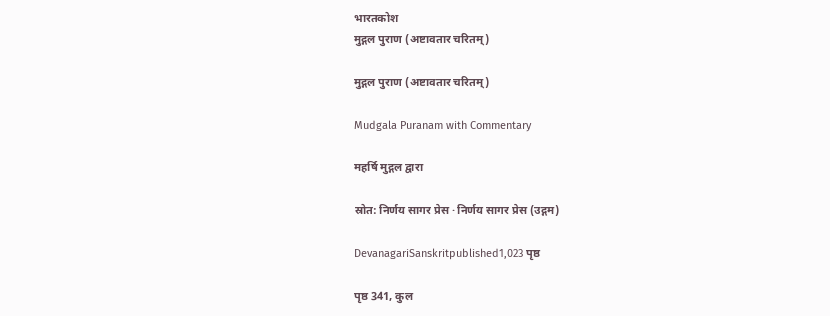भारतकोश
मुद्गल पुराण (अष्टावतार चरितम्)

मुद्गल पुराण (अष्टावतार चरितम्)

Mudgala Puranam with Commentary

महर्षि मुद्गल द्वारा

स्रोत: निर्णय सागर प्रेस · निर्णय सागर प्रेस (उद्गम)

DevanagariSanskritpublished1,023 पृष्ठ

पृष्ठ 341, कुल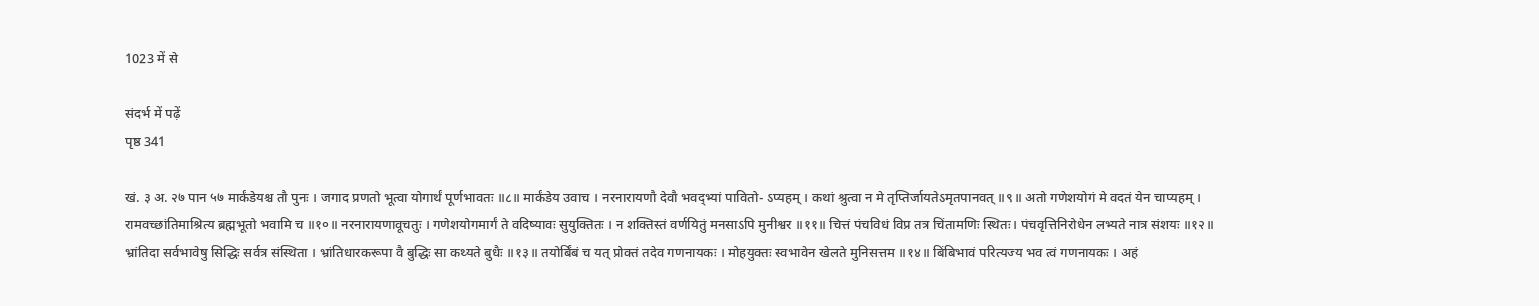1023 में से

संदर्भ में पढ़ें
पृष्ठ 341

खं. ३ अ. २७ पान ५७ मार्कंडेयश्च तौ पुनः । जगाद प्रणतो भूत्वा योगार्थं पूर्णभावतः ॥८॥ मार्कंडेय उवाच । नरनारायणौ देवौ भवद्भ्यां पावितो- ऽप्यहम् । कथां श्रुत्वा न मे तृप्तिर्जायतेऽमृतपानवत् ॥९॥ अतो गणेशयोगं मे वदतं येन चाप्यहम् । रामवच्छांतिमाश्रित्य ब्रह्मभूतो भवामि च ॥१०॥ नरनारायणावूचतुः । गणेशयोगमार्गं ते वदिष्यावः सुयुक्तितः । न शक्तिस्तं वर्णयितुं मनसाऽपि मुनीश्वर ॥११॥ चित्तं पंचविधं विप्र तत्र चिंतामणिः स्थितः। पंचवृत्तिनिरोधेन लभ्यते नात्र संशयः ॥१२॥ भ्रांतिदा सर्वभावेषु सिद्धिः सर्वत्र संस्थिता । भ्रांतिधारकरूपा वै बुद्धिः सा कथ्यते बुधैः ॥१३॥ तयोर्बिंबं च यत् प्रोक्तं तदेव गणनायकः । मोहयुक्तः स्वभावेन खेलते मुनिसत्तम ॥१४॥ बिंबिभावं परित्यज्य भव त्वं गणनायकः । अहं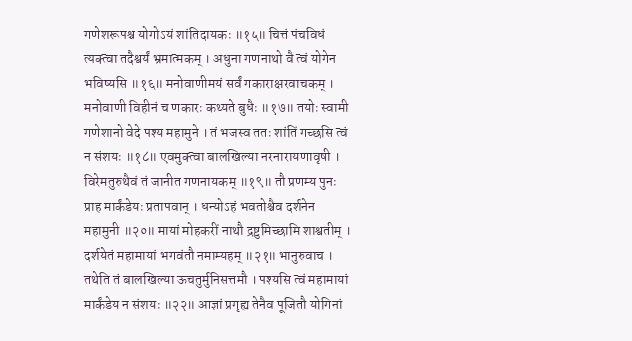गणेशरूपश्च योगोऽयं शांतिदायकः ॥१५॥ चित्तं पंचविधं त्यक्त्वा तदैश्वर्यं भ्रमात्मकम् । अधुना गणनाथो वै त्वं योगेन भविष्यसि ॥१६॥ मनोवाणीमयं सर्वं गकाराक्षरवाचकम् । मनोवाणी विहीनं च णकारः कथ्यते बुधैः ॥१७॥ तयोः स्वामी गणेशानो वेदे पश्य महामुने । तं भजस्व ततः शांतिं गच्छसि त्वं न संशयः ॥१८॥ एवमुक्त्वा बालखिल्या नरनारायणावृषी । विरेमतुरुथैवं तं जानीत गणनायकम् ॥१९॥ तौ प्रणम्य पुनः प्राह मार्कंडेयः प्रतापवान् । धन्योऽहं भवतोश्चैव दर्शनेन महामुनी ॥२०॥ मायां मोहकरीं नाथौ द्रष्टुमिच्छामि शाश्वतीम् । दर्शयेतं महामायां भगवंतौ नमाम्यहम् ॥२१॥ भानुरुवाच । तथेति तं बालखिल्या ऊचतुर्मुनिसत्तमौ । पश्यसि त्वं महामायां मार्कंडेय न संशयः ॥२२॥ आज्ञां प्रगृह्य तेनैव पूजितौ योगिनां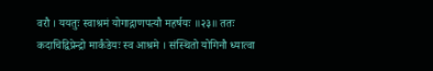वरौ । ययतुः स्वाश्रमं योगाद्गाणपत्यौ महर्षयः ॥२३॥ ततः कदाचिद्विप्रेन्द्रो मार्कंडेयः स्व आश्रमे । संस्थितो योगिनौ ध्यात्वा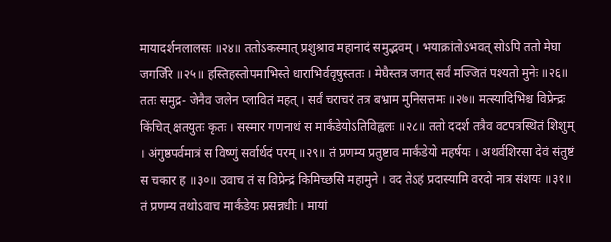मायादर्शनलालसः ॥२४॥ ततोऽकस्मात् प्रशुश्राव महानादं समुद्भवम् । भयाक्रांतोऽभवत् सोऽपि ततो मेघा जगर्जिरे ॥२५॥ हस्तिहस्तोपमाभिस्ते धाराभिर्ववृषुस्ततः । मेघैस्तत्र जगत् सर्वं मज्जितं पश्यतो मुनेः ॥२६॥ ततः समुद्र- जेनैव जलेन प्लावितं महत् । सर्वं चराचरं तत्र बभ्राम मुनिसत्तमः ॥२७॥ मत्स्यादिभिश्च विप्रेन्द्रः किंचित् क्षतयुतः कृतः । सस्मार गणनाथं स मार्कंडेयोऽतिविह्वलः ॥२८॥ ततो ददर्श तत्रैव वटपत्रस्थितं शिशुम् । अंगुष्ठपर्वमात्रं स विष्णुं सर्वार्थदं परम् ॥२९॥ तं प्रणम्य प्रतुष्टाव मार्कंडेयो महर्षयः । अथर्वशिरसा देवं संतुष्टं स चकार ह ॥३०॥ उवाच तं स विप्रेन्द्रं किमिच्छसि महामुने । वद तेऽहं प्रदास्यामि वरदो नात्र संशयः ॥३१॥ तं प्रणम्य तथोऽवाच मार्कंडेयः प्रसन्नधीः । मायां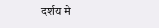दर्शय मे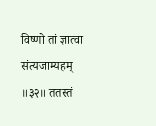विष्णो तां ज्ञात्वा संत्यजाम्यहम् ॥३२॥ ततस्तं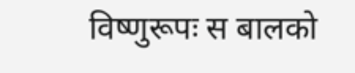विष्णुरूपः स बालको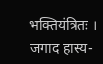भक्तियंत्रितः । जगाद हास्य-